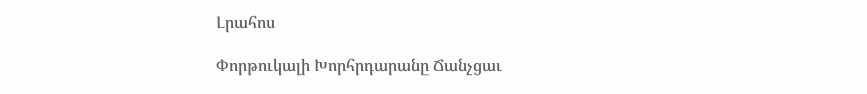Լրահոս

Փորթուկալի Խորհրդարանը Ճանչցաւ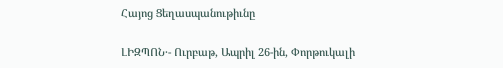Հայոց Ցեղասպանութիւնը

ԼԻԶՊՈՆ․- Ուրբաթ, Ապրիլ 26-ին, Փորթուկալի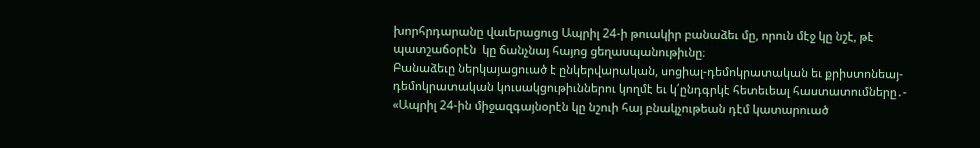խորհրդարանը վաւերացուց Ապրիլ 24-ի թուակիր բանաձեւ մը, որուն մէջ կը նշէ, թէ պատշաճօրէն  կը ճանչնայ հայոց ցեղասպանութիւնը։
Բանաձեւը ներկայացուած է ընկերվարական, սոցիալ-դեմոկրատական եւ քրիստոնեայ-դեմոկրատական կուսակցութիւններու կողմէ եւ կ՛ընդգրկէ հետեւեալ հաստատումները․-
«Ապրիլ 24-ին միջազգայնօրէն կը նշուի հայ բնակչութեան դէմ կատարուած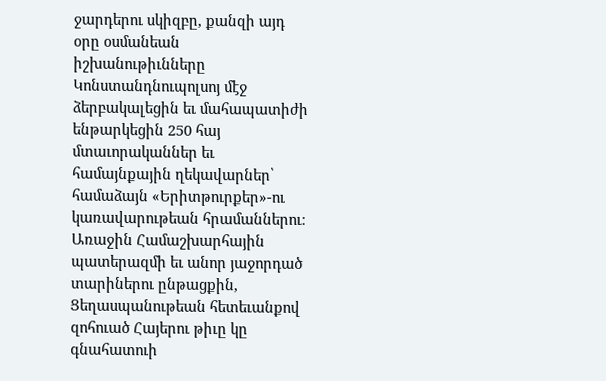ջարդերու սկիզբը, քանզի այդ օրը օսմանեան իշխանութիւնները Կոնստանդնուպոլսոյ մէջ ձերբակալեցին եւ մահապատիժի ենթարկեցին 250 հայ մտաւորականներ եւ համայնքային ղեկավարներ՝ համաձայն «Երիտթուրքեր»-ու կառավարութեան հրամաններու։
Առաջին Համաշխարհային պատերազմի եւ անոր յաջորդած տարիներու ընթացքին, Ցեղասպանութեան հետեւանքով զոհուած Հայերու թիւը կը գնահատուի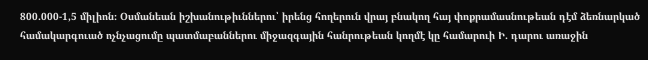800.000-1,5 միլիոն։ Օսմանեան իշխանութիւններու՝ իրենց հողերուն վրայ բնակող հայ փոքրամասնութեան դէմ ձեռնարկած համակարգուած ոչնչացումը պատմաբաններու միջազգային հանրութեան կողմէ կը համարուի Ի. դարու առաջին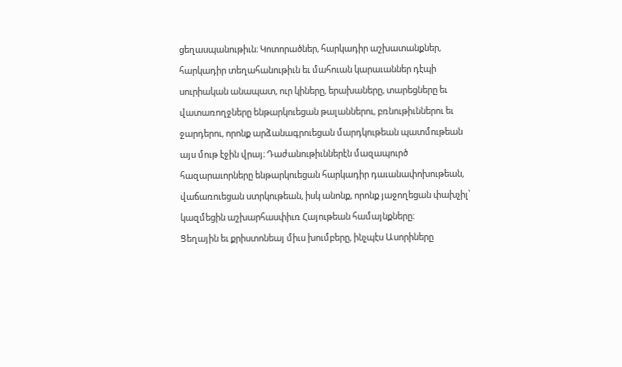ցեղասպանութիւն։ Կոտորածներ, հարկադիր աշխատանքներ, հարկադիր տեղահանութիւն եւ մահուան կարաւաններ դէպի սուրիական անապատ, ուր կիները, երախաները, տարեցները եւ վատառողջները ենթարկուեցան թալաններու, բռնութիւններու եւ ջարդերու, որոնք արձանագրուեցան մարդկութեան պատմութեան այս մութ էջին վրայ։ Դաժանութիւններէն մազապուրծ հազարաւորները ենթարկուեցան հարկադիր դաւանափոխութեան, վաճառուեցան ստրկութեան, իսկ անոնք, որոնք յաջողեցան փախչիլ՝ կազմեցին աշխարհասփիւռ Հայութեան համայնքները։
Ցեղային եւ քրիստոնեայ միւս խումբերը, ինչպէս Ասորիները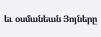եւ օսմանեան Յոյները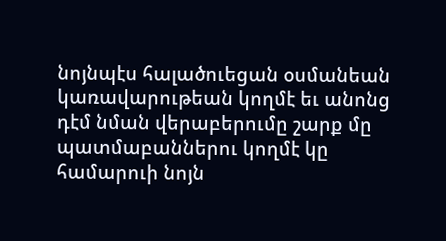նոյնպէս հալածուեցան օսմանեան կառավարութեան կողմէ եւ անոնց դէմ նման վերաբերումը շարք մը պատմաբաններու կողմէ կը համարուի նոյն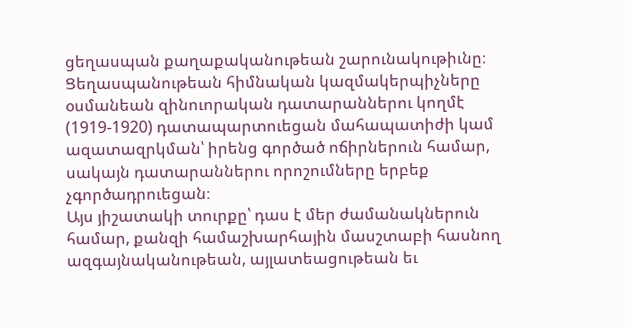ցեղասպան քաղաքականութեան շարունակութիւնը։
Ցեղասպանութեան հիմնական կազմակերպիչները օսմանեան զինուորական դատարաններու կողմէ (1919-1920) դատապարտուեցան մահապատիժի կամ ազատազրկման՝ իրենց գործած ոճիրներուն համար, սակայն դատարաններու որոշումները երբեք չգործադրուեցան։
Այս յիշատակի տուրքը՝ դաս է մեր ժամանակներուն համար, քանզի համաշխարհային մասշտաբի հասնող ազգայնականութեան, այլատեացութեան եւ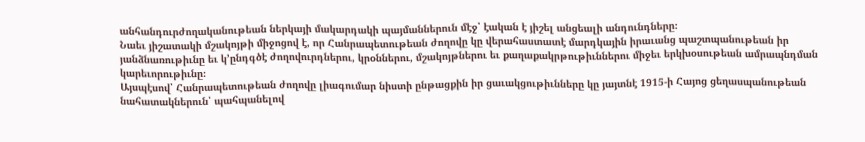անհանդուրժողականութեան ներկայի մակարդակի պայմաններուն մէջ՝ էական է յիշել անցեալի անդունդները։
Նաեւ յիշատակի մշակոյթի միջոցով է, որ Հանրապետութեան ժողովը կը վերահաստատէ մարդկային իրաւանց պաշտպանութեան իր յանձնառութիւնը եւ կ՚ընդգծէ ժողովուրդներու, կրօններու, մշակոյթներու եւ քաղաքակրթութիւններու միջեւ երկխօսութեան ամրապնդման կարեւորութիւնը։
Այսպէսով՝ Հանրապետութեան ժողովը լիագումար նիստի ընթացքին իր ցաւակցութիւնները կը յայտնէ 1915-ի Հայոց ցեղասպանութեան նահատակներուն՝ պահպանելով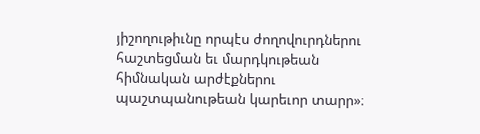յիշողութիւնը որպէս ժողովուրդներու հաշտեցման եւ մարդկութեան հիմնական արժէքներու պաշտպանութեան կարեւոր տարր»։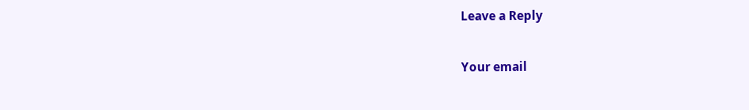Leave a Reply

Your email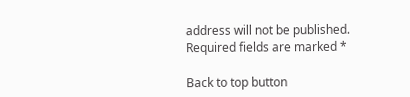address will not be published. Required fields are marked *

Back to top button